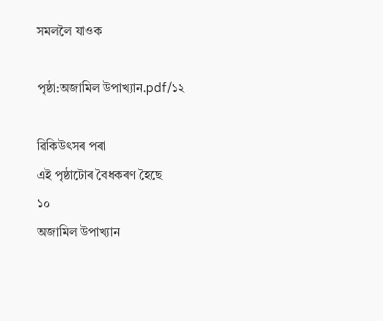সমললৈ যাওক

পৃষ্ঠা:অজামিল উপাখ্যান.pdf/১২

ৱিকিউৎসৰ পৰা
এই পৃষ্ঠাটোৰ বৈধকৰণ হৈছে
১০
অজামিল উপাখ্যান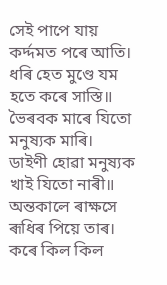সেই পাপে যায় কৰ্দ্দমত পৰে আতি।
ধৰি হেত মুণ্ডে যম হতে কৰে সাস্তি॥
ভৈৰবক মাৰে যিতো মনুষ্যক মাৰি।
ডাইণী হোৱা মনুষ্যক খাই যিতো নাৰী॥
অন্তকালে ৰাক্ষসে ৰূধিৰ পিয়ে তাৰ।
কৰে কিল কিল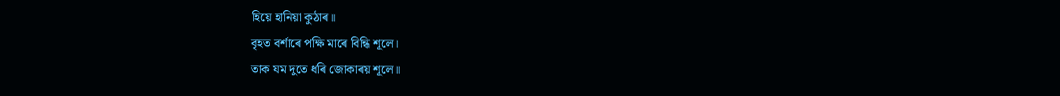হিয়ে হানিয়া কুঠাৰ॥
বৃহত বৰ্শাৰে পক্ষি মাৰে বিন্ধি শূলে।
তাক যম দুতে ধৰি জোকাৰয় শূলে॥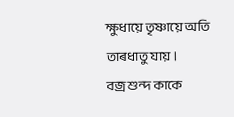ক্ষুধায়ে তৃষ্ণায়ে অতি তাৰধাতু যায়।
বজ্ৰ শুন্দ কাকে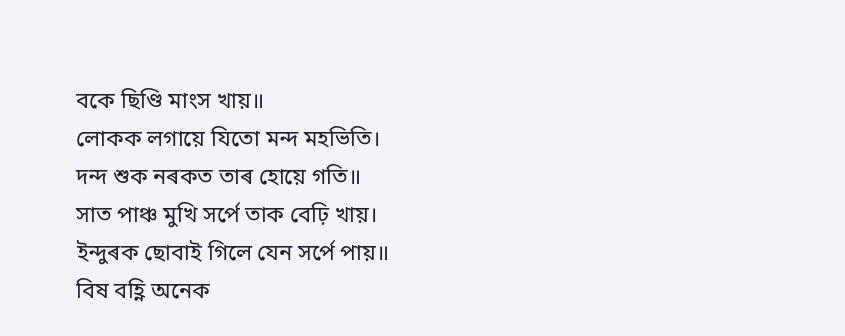বকে ছিণ্ডি মাংস খায়॥
লোকক লগায়ে যিতো মন্দ মহভিতি।
দন্দ শুক নৰকত তাৰ হোয়ে গতি॥
সাত পাঞ্চ মুখি সৰ্পে তাক বেঢ়ি খায়।
ইন্দুৰক ছোবাই গিলে যেন সৰ্পে পায়॥
বিষ বহ্ণি অনেক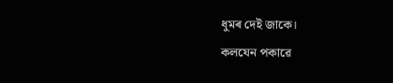ধুমৰ দেই জাকে।
কলযেন পকাৱে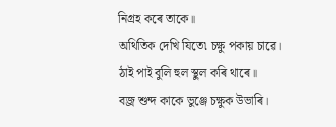নিগ্ৰহ কৰে তাকে॥
অথিতিক দেখি যিতে৷ চক্ষু পকায় চাৱে।
ঠাই পাই বুলি হুল স্থুল কৰি থাৰে॥
বজ্ৰ শুন্দ কাকে ভুঞ্জে চক্ষুক উভাৰি।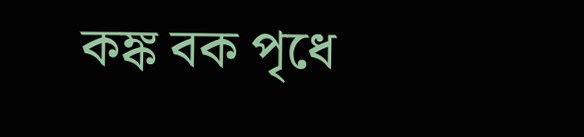কঙ্ক বক পৃধে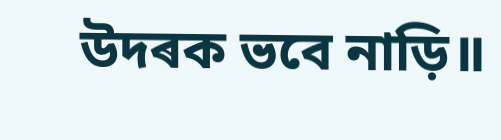উদৰক ভবে নাড়ি॥